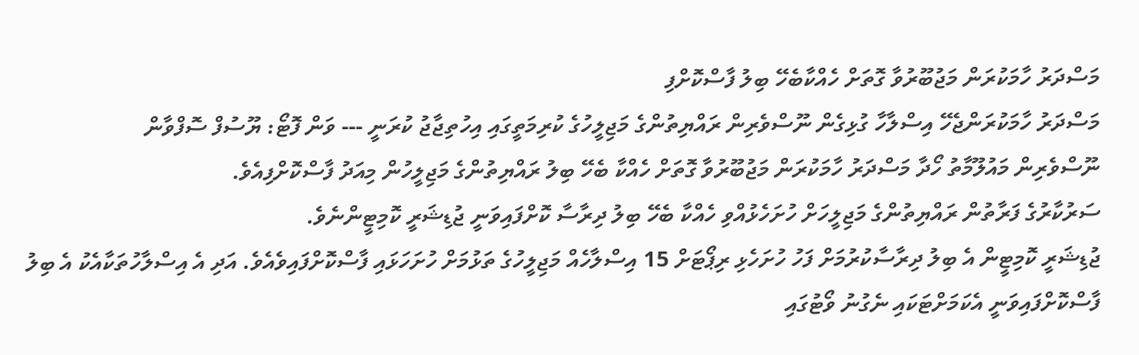މަސްދަރު ހާމަކުރަން މަޖުބޫރުވާ ގޮތަށް ހެއްކާބެހޭ ބިލު ފާސްކޮށްފި
މަސްދަރު ހާމަކުރަންޖެހޭ އިސްލާހާ ގުޅިގެން ނޫސްވެރިން ރައްޔިތުންގެ މަޖިލީހުގެ ކުރިމަތީގައި އިހުތިޖާޖު ކުރަނީ --- ވަން ފޮޓޯ: ޔޫސުފް ސޮފްވާން
ނޫސްވެރިން މައުލޫމާތު ހޯދާ މަސްދަރު ހާމަކުރަން މަޖުބޫރުވާ ގޮތަށް ހެއްކާ ބެހޭ ބިލު ރައްޔިތުންގެ މަޖިލީހުން މިއަދު ފާސްކޮށްފިއެވެ.
ސަރުކާރުގެ ފަރާތުން ރައްޔިތުންގެ މަޖިލީހަށް ހުށަހެޅުއްވި ހެއްކާ ބެހޭ ބިލު ދިރާސާ ކޮށްފައިވަނީ ޖުޑިޝަރީ ކޮމިޓީންނެވެ.
ޖުޑިޝަރީ ކޮމިޓީން އެ ބިލު ދިރާސާކުރުމަށް ފަހު ހުށަހެޅި ރިޕޯޓަށް 15 އިސްލާހެއް މަޖިލީހުގެ ތަޅުމަށް ހުށަހަޅައި ފާސްކޮށްފައިވެއެވެ. އަދި އެ އިސްލާހުތަކާއެކު އެ ބިލު ފާސްކޮށްފައިވަނީ އެކަމަށްޓަކައި ނެގުނު ވޯޓުގައި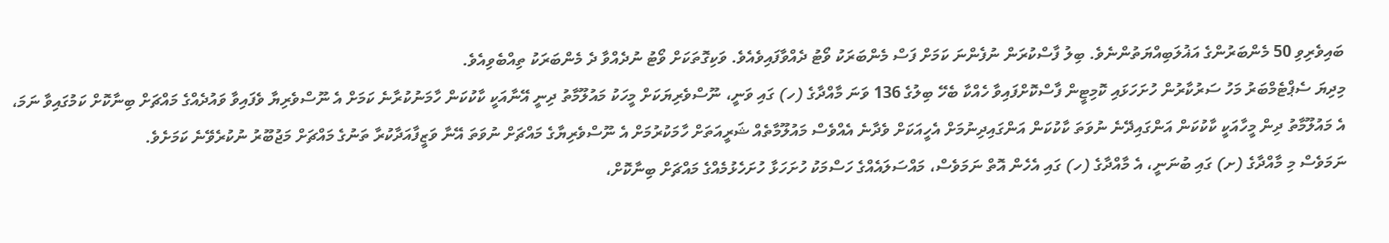ބައިވެރިވި 50 މެންބަރުންގެ އަޣުލަބިއްޔަތުންނެވެ. ބިލު ފާސްކުރަން ނުފެންނަ ކަމަށް ފަސް މެންބަރަކު ވޯޓު ދެއްވާފައިވެއެވެ. ވަކިގޮތަކަށް ވޯޓު ނުދެއްވާ ދެ މެންބަރަކު ތިއްބެވިއެވެ.
މިދިޔަ ސެޕްޓެމްބަރު މަހު ސަރުކާރުން ހުށަހަޅައި ކޮމިޓީން ފާސްކޮށްފައިވާ ހެއްކާ ބެހޭ ބިލުގެ 136 ވަނަ މާއްދާގެ (ހ) ގައި ވަނީ، ނޫސްވެރިޔަކަށް މީހަކު މައުލޫމާތު ދިނީ އޭނާއަކީ ކާކުކަން ހާމަނުކުރާނެ ކަމަށް އެ ނޫސްވެރިޔާ ވެފައިވާ ވައުދެއްގެ މައްޗަށް ބިނާކޮށް ކަމުގައިވާ ނަމަ، އެ މައުލޫމާތު ދިން މީހާއަކީ ކާކުކަން އަންގައިދޭނެ ނުވަތަ ކާކުކަން އަންގައިދިނުމަށް އެހީއަކަށް ވެދާނެ އެއްވެސް މައުލޫމާތެއް ޝަރީއަތަށް ހާމަކުރުމަށް އެ ނޫސްވެރިޔާގެ މައްޗަށް ނުވަތަ އޭނާ ވަޒީފާއަދާކުރާ ތަނުގެ މައްޗަށް މަޖުބޫރު ނުކުރެވޭނެ ކަމަށެވެ.
ނަމަވެސް މި މާއްދާގެ (ށ) ގައި ބުނަނީ، އެ މާއްދާގެ (ހ) ގައި އެހެން އޮތް ނަމަވެސް، މައްސަލައެއްގެ ހަސްމަކު ހުށަހަޅާ ހުށަހެޅުމެއްގެ މައްޗަށް ބިނާކޮށް،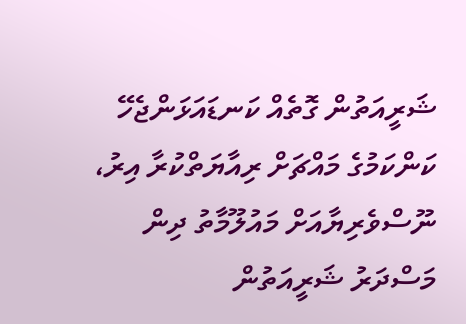ޝަރީއަތުން ގޮތެއް ކަނޑައަޅަންޖެހޭ ކަންކަމުގެ މައްޗަށް ރިއާޔަތްކުރާ އިރު، ނޫސްވެރިޔާއަށް މައުލޫމާތު ދިން މަސްދަރު ޝަރީއަތުން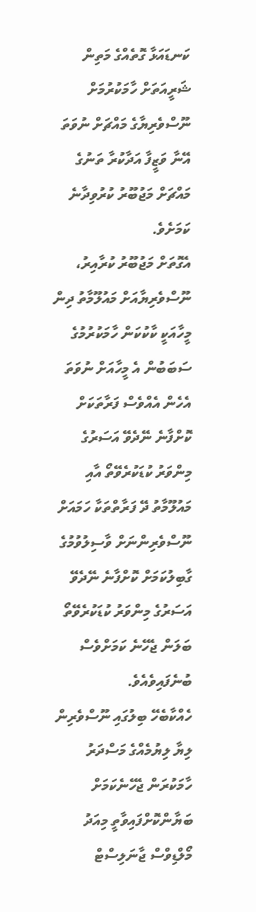ކަނޑައަޅާ ގޮތެއްގެ މަތިން ޝަރީއަތަށް ހާމަކުރުމަށް ނޫސްވެރިޔާގެ މައްޗަށް ނުވަތަ އޭނާ ވަޒީފާ އަދާކުރާ ތަނުގެ މައްޗަށް މަޖުބޫރު ކުރުވިދާނެ ކަމަށެވެ.
އެގޮތަށް މަޖުބޫރު ކުރާއިރު، ނޫސްވެރިޔާއަށް މައުލޫމާތު ދިން މީހާއަކީ ކާކުކަން ހާމަކުރުމުގެ ސަބަބުން އެ މީހާއަށް ނުވަތަ އެހެން އެއްވެސް ފަރާތަކަށް ކޮށްފާނެ ނޭދެވޭ އަސަރުގެ މިންވަރު ކުޑަކުރެވޭތޯ އާއި މައުލޫމާތު ދޭ ފަރާތްތަކާ ހަމައަށް ނޫސްވެރިންނަށް ވާސިލުވުމުގެ ގާބިލުކަމަށް ކޮށްފާނެ ނޭދެވޭ އަސަރުގެ މިންވަރު ކުޑަކުރެވޭތޯ ބަލަން ޖެހޭނެ ކަމަށްވެސް ބުނެފައިވެއެވެ.
ހެއްކާބެހޭ ބިލުގައި ނޫސްވެރިން ލިޔާ ލިޔުމެއްގެ މަސްދަރު ހާމަކުރަން ޖެހޭނެކަމަށް ބަޔާންކޮށްފައިވާތީ މިއަދު މޯލްޑިވްސް ޖާނަލިސްޓް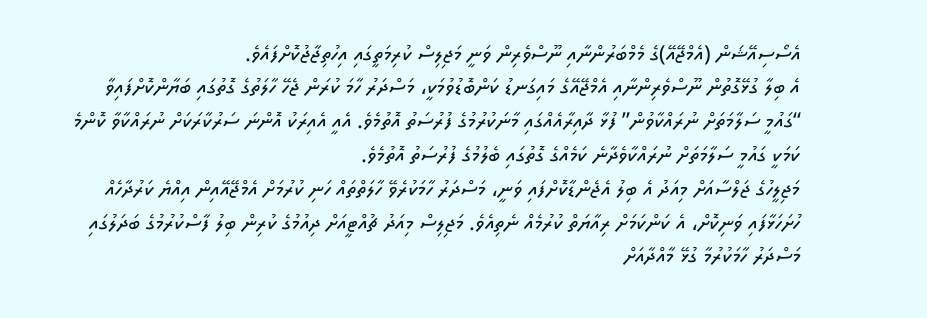އެސޯސިއޭޝަން (އެމްޖޭއޭ)ގެ މެމްބަރުންނާއި ނޫސްވެރިން ވަނީ މަޖިލިސް ކުރިމަތީގައި އިހުތިޖާޖުކޮށްފައެވެ.
އެ ބިލާ ގުޅޭގޮތުން ނޫސްވެރިންނާއި އެމްޖޭއޭގެ މައިގަނޑު ކަންބޮޑުވުމަކީ، މަސްދަރު ހާމަ ކުރަން ޖެހޭ ހާލަތުގެ ގޮތުގައި ބަޔާންކޮށްފައިވާ “ގައުމީ ސަލާމަތަށް ނުރައްކާވުން” ފުޅާ ދާއިރާއެއްގައި މާނަކުރުމުގެ ފުރުސަތު އޮތުމެވެ. އެއީ އެއިރަކު އޮންނަ ސަރުކާރަކަށް ނުރައްކާވާ ކޮންމެ ކަމަކީ ގައުމީ ސަލާމަތަށް ނުރައްކާވެދާނެ ކަމެއްގެ ގޮތުގައި ބެލުމުގެ ފުރުސަތު އޮތުމެވެ.
މަޖިލީހުގެ ޖަލްސާއަށް މިއަދު އެ ބިލު އެޖެންޑާކޮށްފައި ވަނީ، މަސްދަރު ހާމަކުރެވޭ ހާލަތްތައް ހަނި ކުރުމަށް އެމްޖޭއޭއިން އިއްޔެ ކަރުދާހެއް ހުށަހަޅާފައި ވަނިކޮށް، އެ ކަންކަމަށް ރިއާޔަތް ކުރުމެއް ނެތިއެވެ. މަޖިލިސް މިއަދު ޗުއްޓީއަށް ދިއުމުގެ ކުރިން ބިލު ފާސްކުރުމުގެ ބަދަލުގައި މަސްދަރު ހާމަކުރުމާ ގުޅޭ މާއްދާއަށް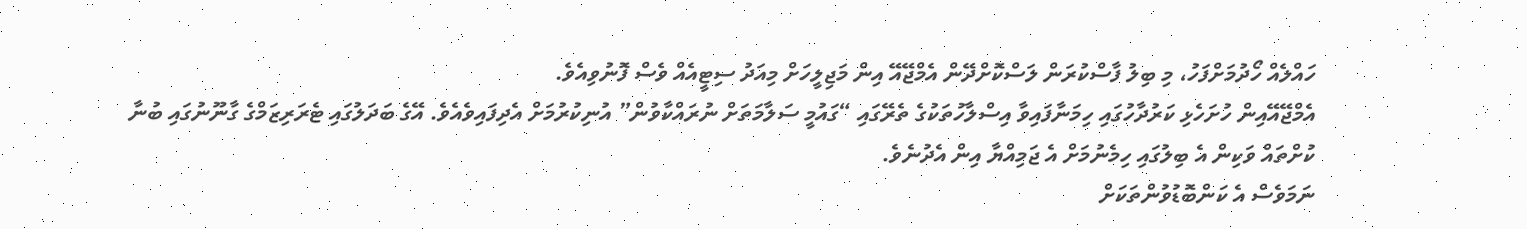ހައްލެއް ހޯދުމަށްފަހު، މި ބިލު ފާސްކުރަން ލަސްކޮށްދޭން އެމްޖޭއޭ އިން މަޖިލީހަށް މިއަދު ސިޓީއެއް ވެސް ފޮނުވިއެވެ.
އެމްޖޭއޭއިން ހުށަހެޅި ކަރުދާހުގައި ހިމަނާފައިވާ އިސްލާހުތަކުގެ ތެރޭގައި “ގައުމީ ސަލާމަތަށް ނުރައްކާވުން” އުނިކުރުމަށް އެދިފައިވެއެވެ. އޭގެ ބަދަލުގައި ޓެރަރިޒަމްގެ ގާނޫނުގައި ބުނާ ކުށްތައް ވަކިން އެ ބިލުގައި ހިމެނުމަށް އެ ޖަމިއްޔާ އިން އެދުނެވެ.
ނަމަވެސް އެ ކަންބޮޑުވުންތަކަށް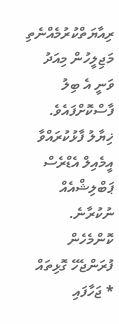ރިއާޔަތްކުރުމެއްނެތި މަޖިލީހުން މިއަދު ވަނީ އެ ބިލު ފާސްކޮށްފައެވެ.
ޚިޔާލު ފާޅުކުރައްވާ
އީމެއިލް އެޑްރެސް ޕަބްލިޝްއެއް ނުކުރާނެ. ކޮންމެހެން ފުރަންޖެހޭ ގޮޅިތައް * ޖަހާފައި